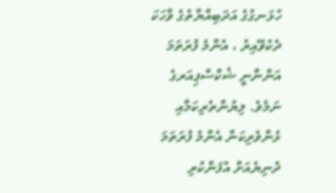ހުޅަނގުގެ އަދަބިއްޔާތުގެ ވާހަކަ ދެކެވޭއިރު ، އެންމެ ފުރަތަމަ އަންނާނީ ޝެކްސްޕިއަރގެ ނަމެވެ. ލިޔުންތެރިކަމާއި ޅެންވެރިކަން އެންމެ ފުރަތަމަ ދުނިޔެއަށް އުފަންކުރި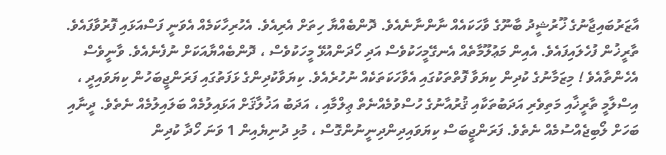އާޒަރުބައިޖާނުގެ ޚޫރުޝީދު ބާނޫގެ ވާހަކައެއް ނާންނާނެއެވެ. ދޮންބެއްޔާ ހިތަށް އެރިއެވެ. އެހުރިހާކަމެއް އެވަނީ ފަސްއަޅައި ފޮރުވާފައެވެ. ތާރީޚުން ފުހެލައިފައެވެ. އެއިން މަޢުލޫމާތެއް އެނގޭމީހަކުވެސް އަދި ހޯދަންއުޅޭ މީހަކުވެސް ، ދޮންބެއްޔާއަކަށް ނުފެނެއެވެ. ވާނީވެސް އެހެންތާއެވެ ! މިޒަމާނުގެ ކުދިން ކިޔަވާ ފޮތްތަކުގައި އެވާހަކަތަކެއް ނުހުރެއެވެ. ކިޔަވާކުދިންގެ ޅަފަތުގައި ފަރަންޖީބަހުން ކިޔަވައިދީ ، އިސްލާމީ ތާރީޚާއި މަތިވެރި އަދަބުތަކާއި ޤުރުއާނުގެ ހުސްވުމެއްނެތް ޢިލްމާއި ، އަދަބު އަޚުލާޤަށް އަޅައިލުމެއް ބަލައިލުމެއް ނެތެވެ. ދީނާއި ބަހަށް ލޯބިޖެއްސުމެއް ނެތެވެ. ފަރަންޖީބަސް ކިޔަވައިދިންދިނީނުންގޮސް ، މުޅި ދުނިޔެއިން 1 ވަނަ ހޯދާ ކުދިން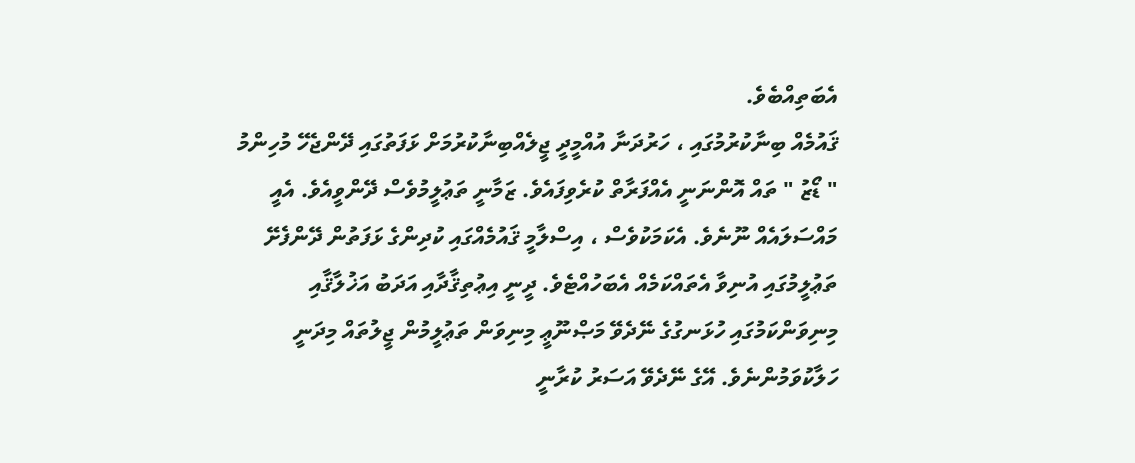އެބަތިއްބެވެ.
ޤައުމެއް ބިނާކުރުމުގައި ، ހަރުދަނާ އުއްމީދީ ޖީލެއްބިނާކުރުމަށް ޅަފަތުގައި ދޭންޖެހޭ މުހިންމު " ޑޯޒު " ތައް އޮންނަނީ އެއްފަރާތް ކުރެވިފައެވެ. ޒަމާނީ ތަޢުލީމުވެސް ދޭންވީއެވެ. އެއީ މައްސަލައެއް ނޫނެވެ. އެކަމަކުވެސް ، އިސްލާމީ ޤައުމެއްގައި ކުދިންގެ ޅަފަތުން ދޭންފެށޭ ތަޢުލީމުގައި އުނިވާ އެތައްކަމެއް އެބަހުއްޓެވެ. ދީނީ އިޢުތިޤާދާއި އަދަބު އަޚުލާޤާއި މިނިވަންކަމުގައި ހުޅަނގުގެ ނޭދެވޭ މަޞްނޫޢީ މިނިވަން ތަޢުލީމުން ޖީލުތައް މިދަނީ ހަލާކުވަމުންނެވެ. އޭގެ ނޭދެވޭ އަސަރު ކުރާނީ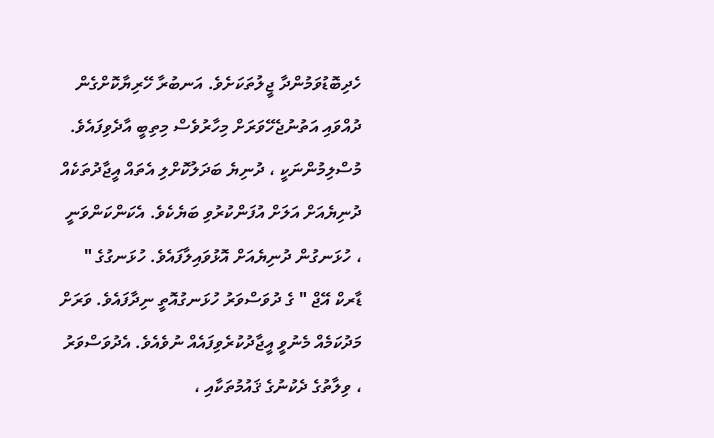ހެދިބޮޑުވަމުންދާ ޖީލުތަކަށެވެ. އަނބުރާ ހޭރިޔާކޮށްގެން ދުއްވައި އަތުނުޖެހޭވަރަށް މިހާރުވެސް މިތިބީ އާދެވިފައެވެ.
މުސްލިމުންނަކީ ، ދުނިޔެ ބަދަލުކޮށްލި އެތައް އީޖާދުތަކެއް ދުނިޔެއަށް އަލަށް އުފަންކުރުވި ބަޔެކެވެ. އެކަންކަންވަނީ ، ހުޅަނގުން ދުނިޔެއަށް އޮޅުވައިލާފައެވެ. ހުޅަނގުގެ " ޑާރކް އޭޖް " ގެ ދުވަސްވަރު ހުޅަނގުއޮތީ ނިދާފައެވެ. ވަރަށް މަދުކަމެއް މެނުވީ އީޖާދުކުރެވިފައެއް ނުވެއެވެ. އެދުވަސްވަރު ، ވިލާތުގެ ދެކުނުގެ ޤައުމުތަކާއި ،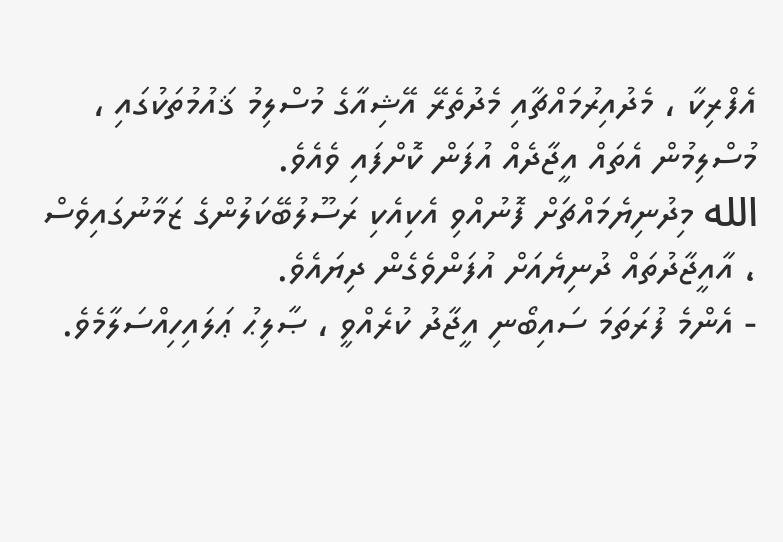އެފްރިކާ ، މެދުއިރުމައްޗާއި މެދުތެރޭ އޭޝިއާގެ މުސްލިމު ޤައުމުތަކުގައި ، މުސްލިމުން އެތައް އީޖާދެއް އުފަން ކޮށްފައި ވެއެވެ.
الله މިދުނިޔެމައްޗަށް ފޮނުއްވި އެކިއެކި ރަސޫލުބޭކަލުންގެ ޒަމާނުގައިވެސް ، އާއީޖާދުތައް ދުނިޔެއަށް އުފަންވެގެން ދިޔައެވެ.
- އެންމެ ފުރަތަމަ ސައިބޯނި އީޖާދު ކުރެއްވީ ، ޞާލިޙު ޢަލައިހިއްސަލާމެވެ.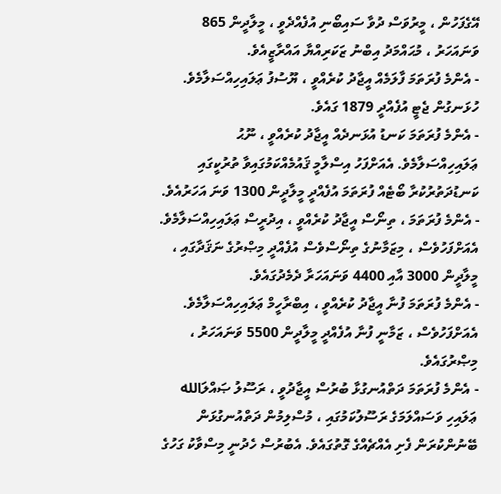އޭގެފަހުން ، މީރުވަސް ދުވާ ސައިބޯނި އުފެއްދެވީ ، މީލާދީން 865 ވަނައަހަރު ، މުޙައްމަދު އިބްނު ޒަކަރިއްޔާ އައްރާޒީއެވެ.
- އެންމެ ފުރަތަމަ ފާލަމެއް އީޖާދު ކުރެއްވީ ، ޔޫސުފު ޢަލައިހިއްސަލާމެވެ. ހުޅަނގުން ޖެޓީ އުފެއްދީ 1879 ގައެވެ.
- އެންމެ ފުރަތަމަ ކަނޑު އުޅަނދެއް އީޖާދު ކުރެއްވީ ، ނޫޙު ޢަލައިހިއްސަލާމެވެ. އެއަށްފަހު އިސްލާމީ ޤައުމެއްކަމުގައިވާ ތުރުކީގައި ކަނޑުދަތުރުކުރާ ބޯޓެއް ފުރަތަމަ އުފެއްދީ މީލާދީން 1300 ވަނަ އަހަރުއެވެ.
- އެންމެ ފުރަތަމަ ، ތިނޯސް އީޖާދު ކުރެއްވީ ، އިދުރީސް ޢަލައިހިއްސަލާމެވެ. އެއަށްފަހުވެސް ، މިޒަމާނުގެ ތިނޯސްވެސް އުފެއްދީ މިޞްރުގެ ނަޤަދާގައި ، މީލާދީން 3000 އާއި 4400 ވަނައަހަރާ ދެމެދުގައެވެ.
- އެންމެ ފުރަތަމަ ފުނާ އީޖާދު ކުރެއްވީ ، އިބްރާހީމް ޢަލައިހިއްސަލާމެވެ. އެއަށްފަހުވެސް ، ޒަމާނީ ފުނާ އުފެއްދީ މީލާދީން 5500 ވަނައަހަރު ، މިޞްރުގައެވެ.
- އެންމެ ފުރަތަމަ ދަތްއުނގުޅާ ބުރުސް އީޖާދުވީ ، ރަސޫލު ޞައްލަالله ޢަލައިހި ވަސައްލަމަގެ ރަސޫލުކަމުގައި ، މުސްލިމުން ދަތްއުނގުޅަން ބޭނުންކުރަން ފެށި އެއްޗެއްގެ ގޮތުގައެވެ. އެބުރުސް ހެދުނީ މިސްވާކު ގަހުގެ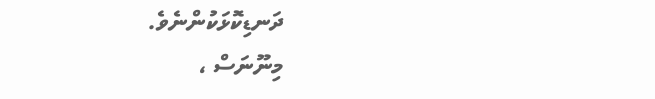ދަނޑިކޮޅަކުންނެވެ.
މިނޫނަސް ،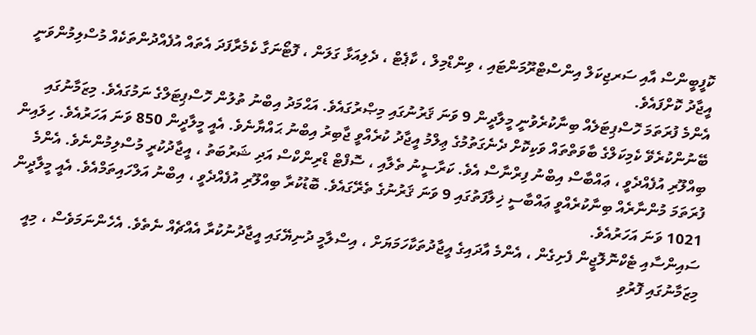ކޮފީބީންސް އާއި ސަރޖިކަލް އިންސްޓްރޫމަންޓައި ، ވިންޑްމިލް ، ކާޕެޓް ، ދެލިއަޅާ ގަލަން ، ފޮޓޯނަގާ ކެމެރާފަދަ އެތައް އުފެއްދުންތަކެއް މުސްލިމުންވަނީ އީޖާދު ކޮށްފައެވެ.
އެންމެ ފުރަތަމަ ހޮސްޕިޓަލެއް ބިނާކުރެވުނީ މީލާދީން 9 ވަނަ ޤަރުނުގައި މިޞްރުގައެވެ. އަޙްމަދު އިބްނު ތުލުން ހޮސްޕިޓަލްގެ ނަމުގައެވެ. މިޒަމާނުގައި ބޭނުންކުރެވޭ ކެމިކަލްގެ ބާވަތްތައް ވަކިކޮށް ދެނެގަތުމުގެ ޢިލްމު އީޖާދު ކުރެއްވީ ޖާބިރު އިބްނު ޙައްޔާނެވެ. އެއީ މީލާދީން 850 ވަނަ އަހަރުއެވެ. ހިލައިން ބިއްލޫރި އުފެއްދެވީ ، ޢައްބާސް އިބްނު ފިރްނާސް އެވެ. ކަރާސީނު ތެލާއި ، ސޮފްޓް ޑްރިންކްސް އަދި ޝަރުބަތު ، އީޖާދުކުރީ މުސްލިމުންނެވެ. އެންމެ ފުރަތަމަ މުންނާރެއް ބިނާކުރެއްވީ ޢައްބާސީ ޚިލާފަތުގައި 9 ވަނަ ޤަރުނުގެ ތެރޭގައެވެ. ބޮޑުކުރާ ބިއްލޫރި އުފެއްދެވީ ، އިބްނު އަލްހައިތަމްއެވެ. އެއީ މީލާދީން 1021 ވަނަ އަހަރުއެވެ.
ސައިންސާއި ޓެކްނޮލޮޖީން ފެށިގެން ، އެންމެ އާދައިގެ އީޖާދުތަކާހަމަޔަށް ، އިސްލާމީ ދުނިޔޭގައި އީޖާދުނުކުރާ އެއްޗެއް ނެތެވެ. އެހެންނަމަވެސް ، މިއީ މިޒަމާނުގައި ފޮރުވި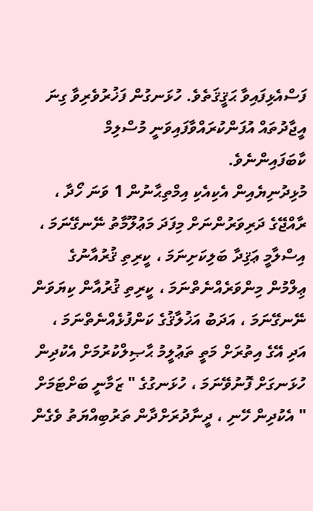ފަސްއެޅިފައިވާ ޙަޤީޤަތެވެ. ހުޅަނގުން ފަޚުރުވެރިވާ ގިނަ އީޖާދުތައް އުފަންކުރައްވާފައިވަނީ މުސްލިމް ކާބަފައިންނެވެ.
މުޅިދުނިޔެއިން އެކިއެކި އިމްތިޙާނުން 1 ވަނަ ހޯދާ ، ރާއްޖޭގެ ދަރިވަރުންނަށް މިފަދަ މަޢުލޫމާތު ނޭނގޭނަމަ ، އިސްލާމީ ޢަޤިދާ ބަލިކަށިނަމަ ، ކީރިތި ޤުރުއާނުގެ ޢިލްމުން މިންވަރެއްނެތްނަމަ ، ކީރިތި ޤުރުއާން ކިޔަވަން ނޭނގޭނަމަ ، އަދަބު އަޚުލާޤުގެ ކަންފުޅެއްނެތްނަމަ ، އަދި އޭގެ އިތުރަށް މަތީ ތަޢުލީމު ޙާޞިލްކުރުމަށް އެކުދިން ހުޅަނގަށް ފޮނުވޭނަމަ ، ހުޅަނގުގެ " ޒަމާނީ ބަށްޓަމަށް " އެކުދިން ހޭނި ، ދީނާދުރަށްދާން ތަރުބިއްޔަތު ވެގެން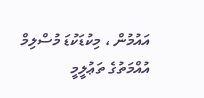އައުމުން ، މިކުޑަކުޑަ މުސްލިމް އުއްމަތުގެ ތަޢުލީމީ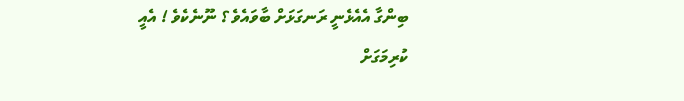ބިންގާ އެއެޅެނީ ރަނގަޅަށް ބާވައެވެ ؟ ނޫނެކެވެ ! އެއީ ކުރިމަގަށް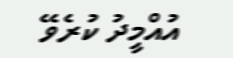އުއްމީދު ކުރެވޭ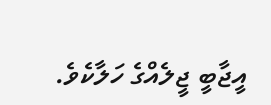އީޖާބީ ޖީލެއްގެ ހަލާކެވެ.